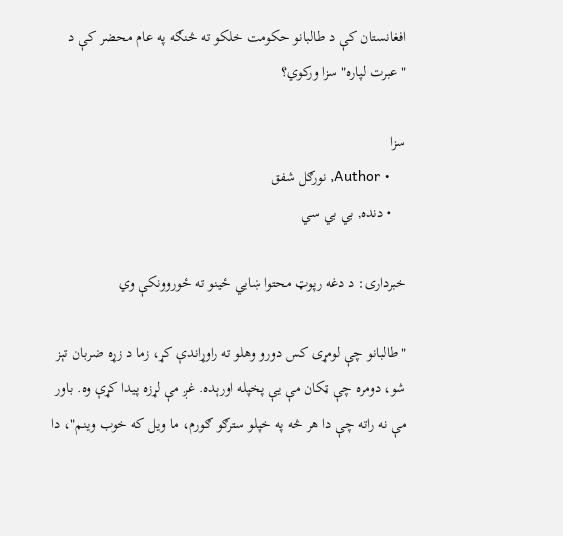افغانستان کې د طالبانو حکومت خلکو ته څنګه په عام محضر کې د "عبرت لپاره" سزا ورکوي؟

سزا
    • Author, نورګل شفق
    • دنده, بي بي سي

خبرداری: د دغه رپوټ محتوا ښايي ځينو ته ځوروونکې وي

"طالبانو چې لومړی کس دورو وهلو ته راوړاندې کړ، زما د زړه ضربان تېز شو، دومره چې ټکان مې يې پخپله اورېده. غږ مې لړزه پيدا کړې وه. باور مې نه راته چې دا هر څه په خپلو سترګو ګورم، ما ویل که خوب وینم"، دا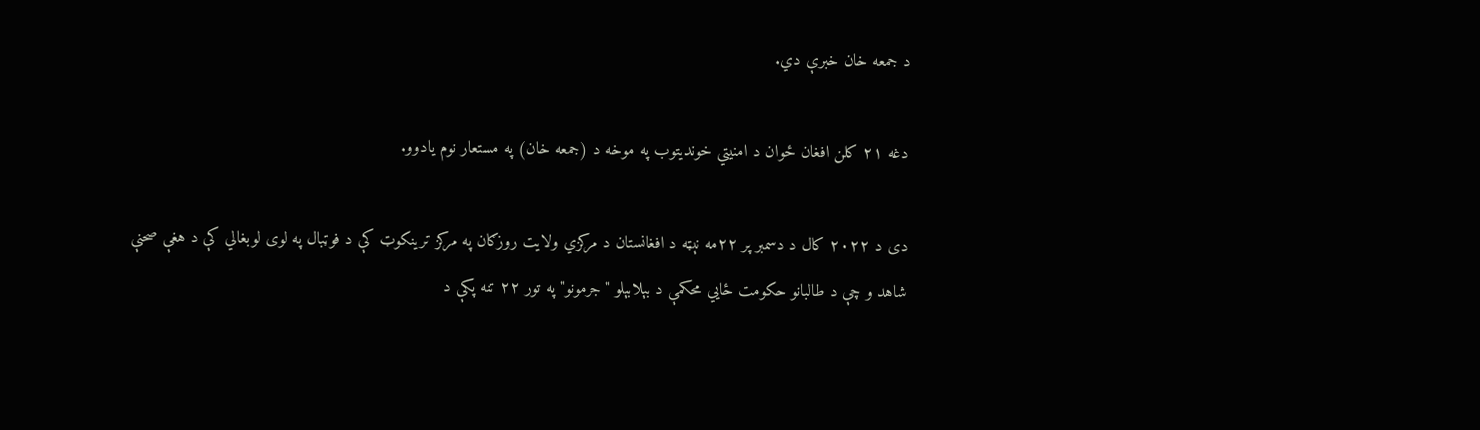د جمعه خان خبرې دي.

دغه ۲۱ کلن افغان ځوان د امنیتي خونديتوب په موخه د (جمعه خان) په مستعار نوم یادوو.

دی د ۲۰۲۲ کال د دسمبر پر ۲۲مه نېټه د افغانستان د مرکزي ولایت روزګان په مرکز ترینکوټ کې د فوټبال په لوی لوبغالي کې د هغې صحنې شاهد و چې د طالبانو حکومت ځايي محکمې د بېلابېلو "جرمونو" په تور ۲۲ تنه پکې د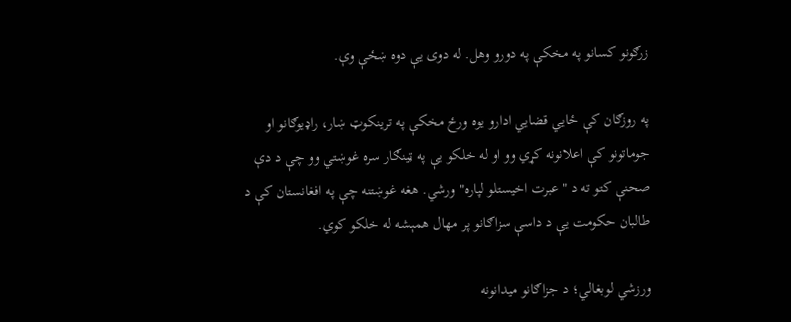زرګونو کسانو په مخکې په دورو وهل. له دوی يې دوه ښځې وې.

په روزګان کې ځايي قضايي ادارو یوه ورځ مخکې په ترینکوټ ښار، راډيوګانو او جوماتونو کې اعلانونه کړي وو او له خلکو یې په ټينګار سره غوښتي وو چې د دې صحنې کتو ته د "عبرت اخیستلو لپاره" ورشي. هغه غوښتنه چې په افغانستان کې د طالبان حکومت یې د داسې سزاګانو پر مهال همېشه له خلکو کوي.

ورزشي لوبغالي؛ د جزاګانو میدانونه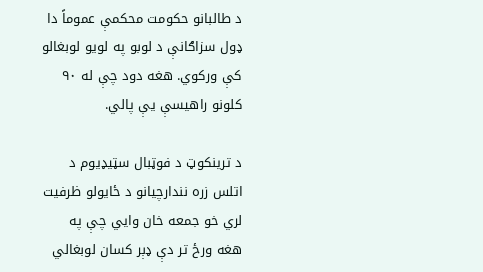د طالبانو حکومت محکمې عموماً دا ډول سزاګانې د لوبو په لویو لوبغالو کې ورکوي. هغه دود چې له ۹۰ کلونو راهیسې یې پالي.

د ترینکوټ د فوټبال سټيډيوم د اتلس زره نندارچیانو د ځايولو ظرفیت لري خو جمعه خان وايي چې په هغه ورځ تر دې ډېر کسان لوبغالي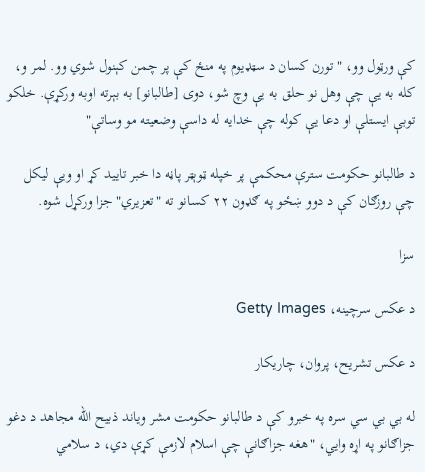کې ورټول وو، "تورن کسان د سټډيوم په منځ کې پر چمن کېنول شوي وو. لمر و، کله به یې چې وهل نو حلق به یې وچ شو، دوی [طالبانو] به بېرته اوبه ورکړې. خلکو توبې ایستلې او دعا یې کوله چې خدایه له داسې وضعیته مو وساتې"

د طالبانو حکومت سترې محکمې پر خپله ټوېټر پاڼه دا خبر تایید کړ او ویې لیکل چې روزګان کې د دوو ښځو په ګډون ۲۲ کسانو ته "تعزیري" جزا ورکړل شوه.

سزا

د عکس سرچینه، Getty Images

د عکس تشریح، پروان، چاریکار

له بي بي سي سره په خبرو کې د طالبانو حکومت مشر ویاند ذبیح الله مجاهد د دغو جزاګانو په اړه وايي، "هغه جزاګانې چې اسلام لازمې کړې دي، د سلامي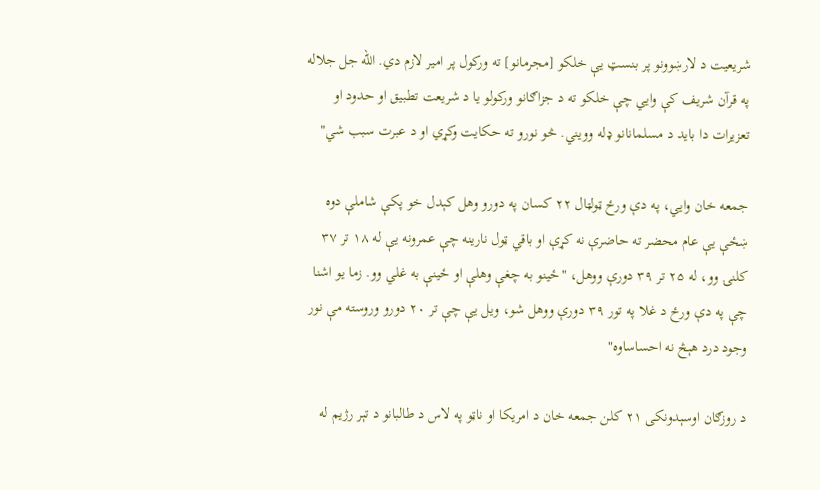شریعیت د لارښوونو پر بنسټ یې خلکو [مجرمانو] ته ورکول پر امیر لازم دي. الله جل جلاله په قرآن شریف کې وايي چې خلکو ته د جزاګانو ورکولو یا د شریعت تطبیق او حدود او تعزیرات دا باید د مسلمانانو ډله وویني. څو نورو ته حکایت وکړي‌ او د عبرت سبب شي"

جمعه خان وايي، په دې ورځ ټولټال ۲۲ کسان په دورو وهل کېدل خو پکې شاملې دوه ښځې یې عام محضر ته حاضرې نه کړې او باقي ټول نارينه چې عمرونه یې له ۱۸ تر ۳۷ کلنۍ وو، له ۲۵ تر ۳۹ دورې ووهل، "ځينو به چغې وهلې او ځينې به غلي وو. زما یو اشنا چې په دې ورځ د غلا په تور ۳۹ دورې ووهل شو، ویل یې چې تر ۲۰ دورو وروسته مې نور وجود درد هېڅ نه احساساوه"

د روزګان اوسېدونکی ۲۱ کلن جمعه خان د امریکا او ناټو په لاس د طالبانو د تېر رژيم له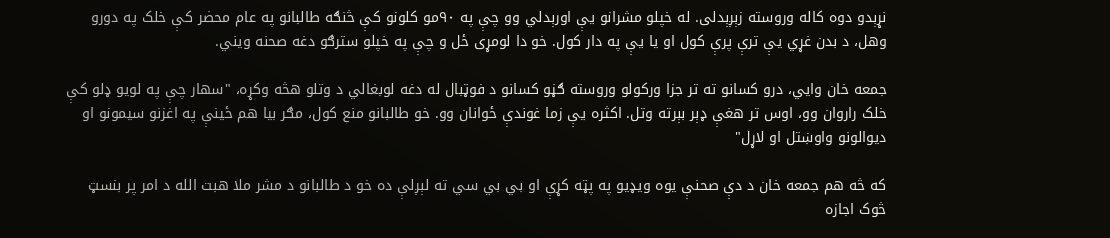نړېدو دوه کاله وروسته زېږېدلی. له خپلو مشرانو یې اورېدلي وو چې په ۹۰مو کلونو کې څنګه طالبانو په عام محضر کې خلک په دورو وهل، د بدن غړي یې ترې پرې کول او یا یې په دار کول. خو دا لومړی ځل و چې په خپلو سترګو دغه صحنه ویني.

جمعه خان وايي، درو کسانو ته تر جزا ورکولو وروسته ګڼو کسانو د فوټبال له دغه لوبغالي د وتلو هڅه وکړه، "سهار چې په لویو ډلو کې خلک راروان وو، اوس تر هغې ډېر بېرته وتل. اکثره یې زما غوندې ځوانان وو. خو طالبانو منع کول، مګر بیا هم ځينې په اغزنو سیمونو او دیوالونو واوښتل او لاړل"

که څه هم جمعه خان د دې صحنې یوه ویډيو په پټه کړې او بي بي سي ته لېږلې ده خو د طالبانو د مشر ملا هبت الله د امر پر بنسټ څوک اجازه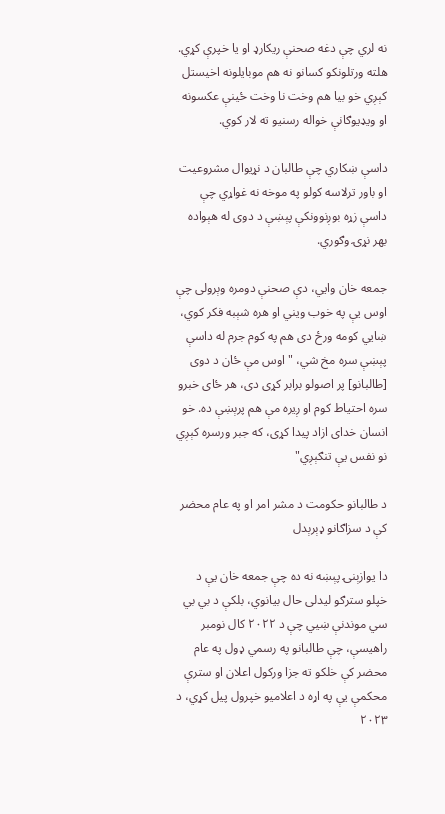نه لري چې دغه صحنې ریکارډ او یا خپرې کړي. هلته ورتلونکو کسانو نه هم موبایلونه اخیستل کېږي خو بیا هم وخت نا وخت ځینې عکسونه او ویډيوګانې خواله رسنیو ته لار کوي.

داسې ښکاري چې طالبان د نړیوال مشروعیت او باور ترلاسه کولو په موخه نه غواړي چې داسې زړه بوږنوونکې پېښې د دوی له هېواده بهر نړۍ وګوري.

جمعه خان وايي، دې صحنې دومره وېرولی چې اوس یې په خوب ویني او هره شېبه فکر کوي، ښايي کومه ورځ دی هم په کوم جرم له داسې پېښې سره مخ شي، "اوس مې ځان د دوی [طالبانو] پر اصولو برابر کړی دی، هر ځای خبرو سره احتیاط کوم او ږیره مې هم پرېښې ده. خو انسان خدای ازاد پيدا کړی، که جبر ورسره کېږي نو نفس یې تنګېږي"

د طالبانو حکومت د مشر امر او په عام محضر کې د سزاګانو ډېرېدل

دا یوازېنۍ پېښه نه ده چې جمعه خان یې د خپلو سترګو لیدلی حال بیانوي، بلکې د بي بي سي موندنې ښيي‌ چې د ۲۰۲۲ کال نومبر راهیسې، چې طالبانو په رسمي ډول په عام محضر کې خلکو ته جزا ورکول اعلان او سترې محکمې یې په اړه د اعلامیو خپرول پیل کړي، د ۲۰۲۳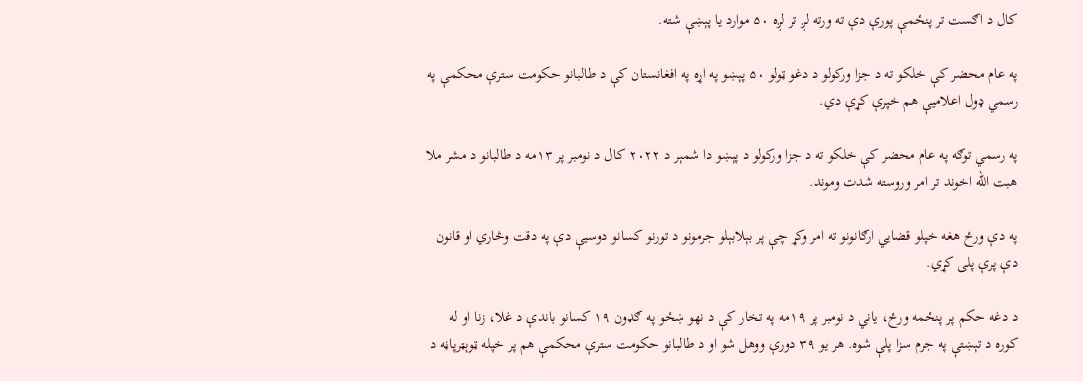کال د اګست تر پنځمې پورې دې ته ورته لږ تر لږه ۵۰ موارد یا پېښې شته.

په عام محضر کې خلکو ته د جزا ورکولو د دغو ټولو ۵۰ پېښو په اړه په افغانستان کې د طالبانو حکومت سترې محکمې په رسمي ډول اعلامیې هم خپرې کړې دي.

په رسمي توګه په عام محضر کې خلکو ته د جزا ورکولو د پېښو دا شمېر د ۲۰۲۲ کال د نومبر پر ۱۳مه د طالبانو د مشر ملا هبت الله اخوند تر امر وروسته شدت وموند.

په دې ورځ هغه خپلو قضايي ارګانونو ته امر وکړ چې پر بېلابېلو جرمونو د تورنو کسانو دوسيې دې په دقت وڅاري او قانون دې پرې پلی کړي.

د دغه حکم پر پنځمه ورځ، یاني د نومبر پر ۱۹مه په تخار کې د نهو ښځو په ګډون ۱۹ کسانو باندې د غلا،‌ زنا او له کوره د تېښتې په جرم سزا پلې شوه. هر یو ۳۹ دورې ووهل شو او د طالبانو حکومت سترې محکمې هم پر خپله ټوېټرپاڼه د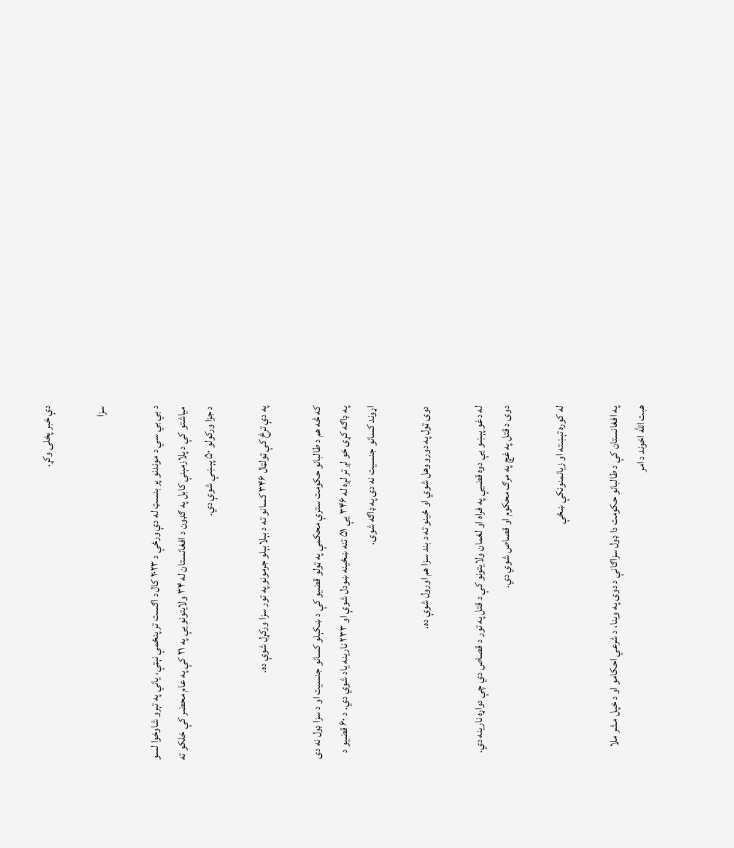دې خبر پخلی وکړ.

سزا

د بي بي سي د موندنو پر بنسټ له دې ورځې د ۲۰۲۳ کال د اګست تر پنځمې نېټې، یاني په تېرو شاوخوا لسو میاشتو کې د پلازمېنې کابل په ګډون د افغانستان له ۳۴ ولایتونو یې په ۲۱ کې په عام محضر کې خلکو ته د جزا ورکولو ۵۰ پېښې شوې دي.

په دې ترڅ کې ټولټال ۳۴۶ کسانو ته د بېلابېلو جرمونو په تور سزا ورکړل شوې ده.

که څه هم د طالبانو حکومت سترې محکمې په ټولو قضيو کې د ښکېلو کسانو جنسیت او د سزا ډول نه دی په ډاګه کړی خو لږ تر لږه له ۳۴۶ یې ۵۱ تنه ښځینه ښودل شوې او ۲۳۳ نارینه یاد شوي دي. د ۶۰ قضيو د اړوند کسانو جنسیت نه دی په ډاګه شوی.

دوی ټول په دورو وهل شوي او ځينو ته د بند سزا هم اورول شوې ده.

له دغو پېښو یې دوه قضيې په فراه او لغمان ولایتونو کې د قتل په تور د قصاص دي چې دواړه نارينه دي. دوی د قتل په غچ په مرګ محکوم او قصاص شوي دي.

له کوره تېښته او زیانمنونکې ښځې

په افغانستان کې د طالبانو حکومت دا ډول سزاګانې د دوی په وینا، د شرعي احکامو او د خپل مشر ملا هبت الله اخوند د امر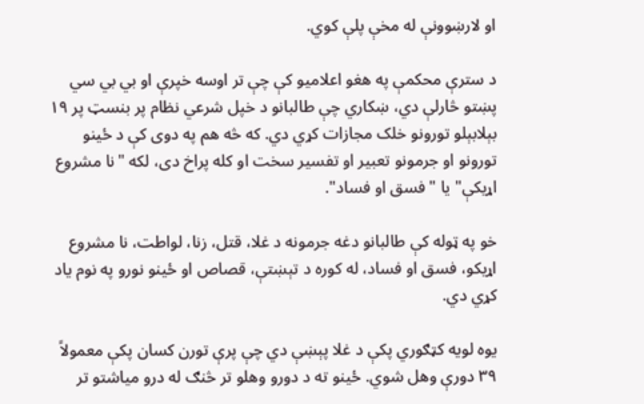او لارښوونې له مخې پلې کوي.

د سترې محکمې په هغو اعلامیو کې چې تر اوسه خپرې او بي بي سي پښتو څارلې دي، ښکاري چې طالبانو د خپل شرعي نظام پر بنسټ پر ۱۹ بېلابېلو تورونو خلک مجازات کړي دي. که څه هم په دوی کې د ځينو تورونو او جرمونو تعبير او تفسير سخت او کله پراخ دی، لکه "نا مشروع اړیکې" یا "فسق او فساد".

خو په ټوله کې طالبانو دغه جرمونه د غلا، قتل، زنا، لواطت، نا مشروع اړیکو، فسق او فساد، له کوره د تېښتې، قصاص او ځینو نورو په نوم یاد کړي دي.

یوه لویه کټګوري پکې د غلا پېښې دي چې پرې تورن کسان پکې معمولاً ۳۹ دورې وهل شوي. ځينو ته د دورو وهلو تر څنګ له درو میاشتو تر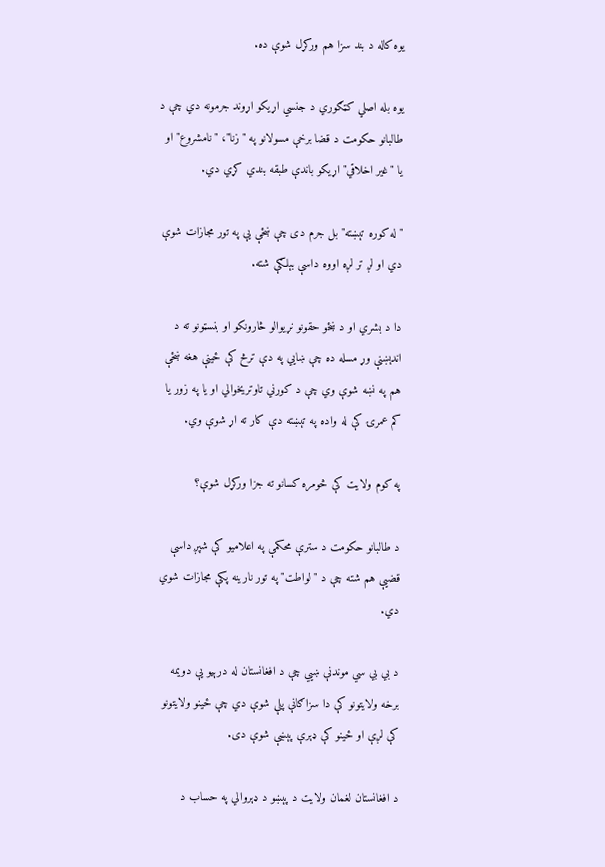یوه کاله د بند سزا هم ورکړل شوې ده.

یوه بله اصلي کټګوري د جنسي اړیکو اړوند جرمونه دي چې د طالبانو حکومت د قضا برخې مسولانو په "زنا"، "نامشروع" او یا "غیر اخلاقي" اړیکو باندې طبقه بندي کړي دي.

"له کوره تېښته" بل جرم دی چې ښځې یې په تور مجازات شوې دي او لږ تر لږه اووه داسې بېلګې شته.

دا د بشري او د ښځو حقونو نړیوالو څارونکو او بنسټونو ته د اندېښنې وړ مسله ده چې ښايي په دې ترڅ کې ځينې هغه ښځې هم په نښه شوې وي چې د کورني تاوتريخوالي او یا په زور یا کم عمرۍ کې له واده په تېښته دې کار ته اړ شوې وي.

په کوم ولایت کې څومره کسانو ته جزا ورکړل شوې؟

د طالبانو حکومت د سترې محکمې په اعلامیو کې شپږ داسې قضيې هم شته چې د "لواطت" په تور نارينه پکې مجازات شوي دي.

د بي بي سي موندنې ښيي چې د افغانستان له درېيو یې دویمه برخه ولایتونو کې دا سزاګانې پلې شوې دي چې ځينو ولایتونو کې لږې او ځينو کې ډېرې پېښې شوې دی.

د افغانستان لغمان ولایت د پېښو د ډېروالي په حساب د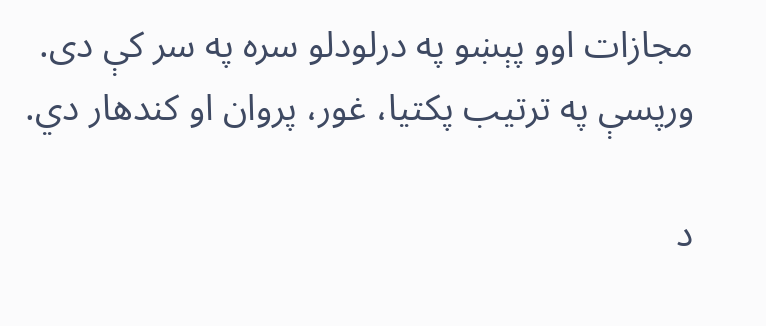مجازات اوو پېښو په درلودلو سره په سر کې دی. ورپسې په ترتیب پکتیا، غور، پروان او کندهار دي.

د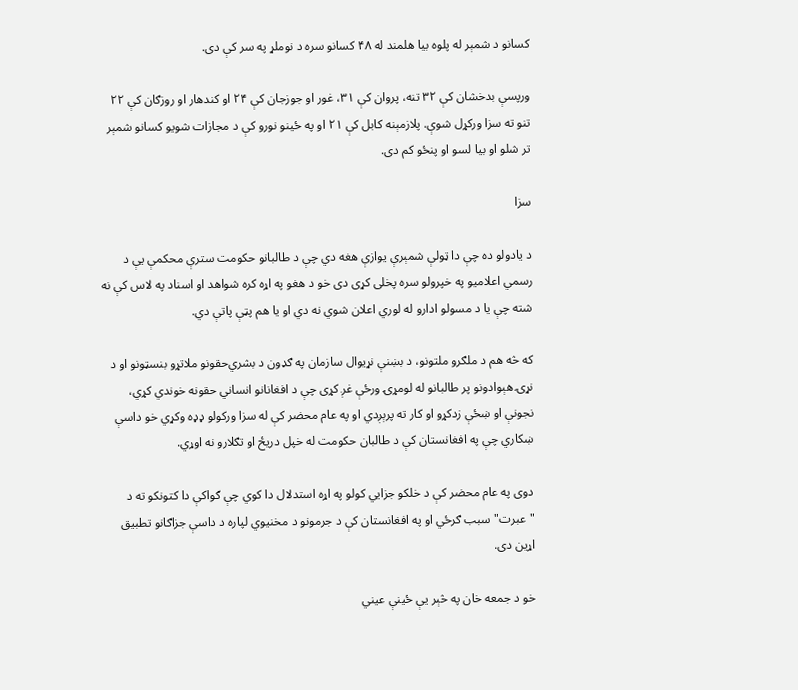کسانو د شمېر له پلوه بیا هلمند له ۴۸ کسانو سره د نوملړ په سر کې دی.

ورپسې بدخشان کې ۳۲ تنه، پروان کې ۳۱،‌ غور او جوزجان کې ۲۴ او کندهار او روزګان کې ۲۲ تنو ته سزا ورکړل شوې. پلازمېنه کابل کې ۲۱ او په ځينو نورو کې د مجازات شویو کسانو شمېر تر شلو او بیا لسو او پنځو کم دی.

سزا

د یادولو ده چې دا ټولې شمېرې یوازې هغه دي چې د طالبانو حکومت سترې محکمې یې د رسمي‌ اعلامیو په خپرولو سره پخلی کړی دی خو د هغو په اړه کره شواهد او اسناد په لاس کې نه شته چې یا د مسولو ادارو له لوري اعلان شوي نه دي او یا هم پټې پاتې دي.

که څه هم د ملګرو ملتونو، د بښنې نړیوال سازمان په ګډون د بشري‌حقونو ملاتړو بنسټونو او د نړۍ هېوادونو پر طالبانو له لومړۍ ورځې غږ کړی چې د افغانانو انساني حقونه خوندي کړي، نجونې او ښځې زدکړو او کار ته پرېږدي او په عام محضر کې له سزا ورکولو ډډه وکړي خو داسې ښکاري چې په افغانستان کې د طالبان حکومت له خپل دريځ او تګلارو نه اوړي.

دوی په عام محضر کې د خلکو جزايي‌ کولو په اړه استدلال دا کوي چې ګواکې دا کتونکو ته د "عبرت" سبب ګرځي او په افغانستان کې د جرمونو د مخنیوي لپاره د داسې جزاګانو تطبیق اړین دی.

خو د جمعه خان په څېر یې ځينې عیني‌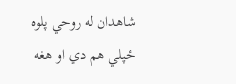شاهدان له روحي پلوه ځپلي هم دي او هغه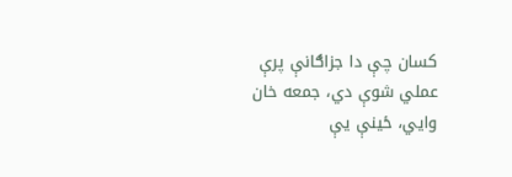کسان چې دا جزاګانې پرې عملي شوې دي،‌ جمعه خان وايي، ځينې یې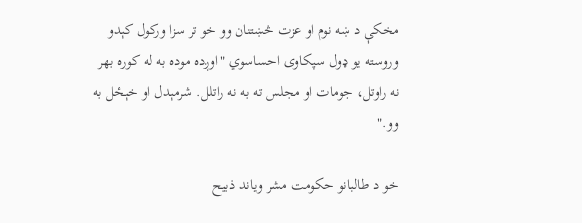مخکې د ښه نوم او عزت څښتنان وو خو تر سزا ورکول کېدو وروسته یو ډول سپکاوی احساسوي "اوږده موده به له کوره بهر نه راوتل، جومات او مجلس ته به نه راتلل. شرمېدل او خېځل به وو."

خو د طالبانو حکومت مشر ویاند ذبیح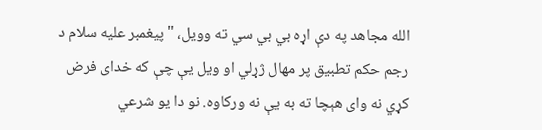الله مجاهد په دې اړه بي بي سي ته وویل، "پیغمبر علیه سلام د رجم حکم تطبیق پر مهال ژړلي او ویل یې چې که خدای فرض کړي نه وای هېچا ته به یې نه ورکاوه. نو دا یو شرعي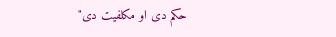حکم دی او مکلفیت دی"